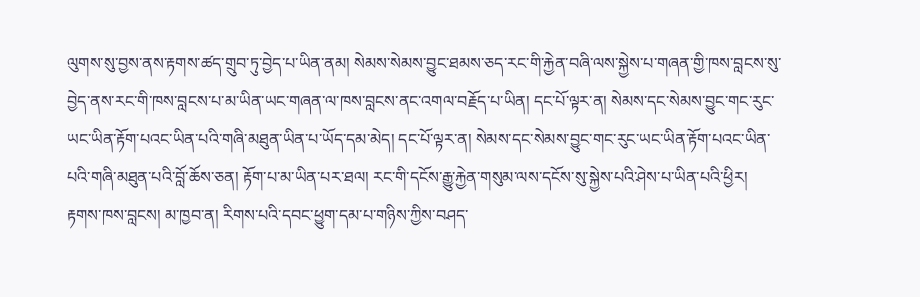ལུགས་སུ་བྱས་ནས་རྟགས་ཚད་གྲུབ་ཏུ་བྱེད་པ་ཡིན་ནམ། སེམས་སེམས་བྱུང་ཐམས་ཅད་རང་གི་རྐྱེན་བཞི་ལས་སྐྱེས་པ་གཞན་གྱི་ཁས་བླངས་སུ་བྱེད་ནས་རང་གི་ཁས་བླངས་པ་མ་ཡིན་ཡང་གཞན་ལ་ཁས་བླངས་ནང་འགལ་བརྗོད་པ་ཡིན། དང་པོ་ལྟར་ན། སེམས་དང་སེམས་བྱུང་གང་རུང་ཡང་ཡིན་རྟོག་པའང་ཡིན་པའི་གཞི་མཐུན་ཡིན་པ་ཡོད་དམ་མེད། དང་པོ་ལྟར་ན། སེམས་དང་སེམས་བྱུང་གང་རུང་ཡང་ཡིན་རྟོག་པའང་ཡིན་པའི་གཞི་མཐུན་པའི་བློ་ཆོས་ཅན། རྟོག་པ་མ་ཡིན་པར་ཐལ། རང་གི་དངོས་རྒྱུ་རྐྱེན་གསུམ་ལས་དངོས་སུ་སྐྱེས་པའི་ཤེས་པ་ཡིན་པའི་ཕྱིར། རྟགས་ཁས་བླངས། མ་ཁྱབ་ན། རིགས་པའི་དབང་ཕྱུག་དམ་པ་གཉིས་ཀྱིས་བཤད་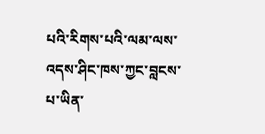པའི་རིགས་པའི་ལམ་ལས་འདས་ཤིང་ཁས་ཀྱང་བླངས་པ་ཡིན་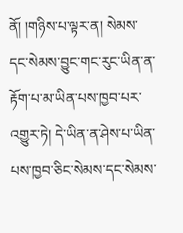ནོ། །གཉིས་པ་ལྟར་ན། སེམས་དང་སེམས་བྱུང་གང་རུང་ཡིན་ན་རྟོག་པ་མ་ཡིན་པས་ཁྱབ་པར་འགྱུར་ཏེ། དེ་ཡིན་ན་ཤེས་པ་ཡིན་པས་ཁྱབ་ཅིང་སེམས་དང་སེམས་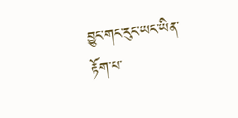བྱུང་གང་རུང་ཡང་ཡིན་རྟོག་པ་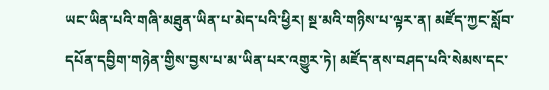ཡང་ཡིན་པའི་གཞི་མཐུན་ཡིན་པ་མེད་པའི་ཕྱིར། སྔ་མའི་གཉིས་པ་ལྟར་ན། མཛོད་ཀྱང་སློབ་དཔོན་དབྱིག་གཉེན་གྱིས་བྱས་པ་མ་ཡིན་པར་འགྱུར་ཏེ། མཛོད་ནས་བཤད་པའི་སེམས་དང་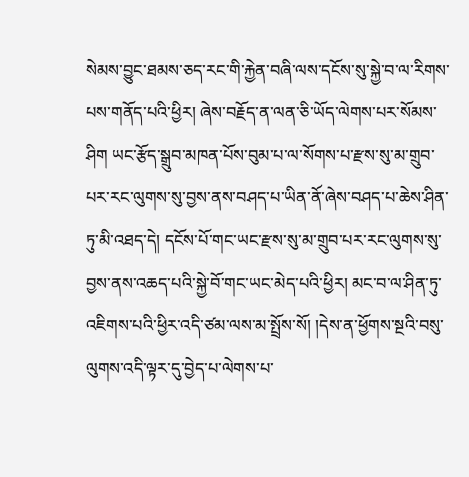སེམས་བྱུང་ཐམས་ཅད་རང་གི་རྐྱེན་བཞི་ལས་དངོས་སུ་སྐྱེ་བ་ལ་རིགས་པས་གནོད་པའི་ཕྱིར། ཞེས་བརྗོད་ན་ལན་ཅི་ཡོད་ལེགས་པར་སོམས་ཤིག ཡང་རྩོད་སྒྲུབ་མཁན་པོས་བུམ་པ་ལ་སོགས་པ་རྫས་སུ་མ་གྲུབ་པར་རང་ལུགས་སུ་བྱས་ནས་བཤད་པ་ཡིན་ནོ་ཞེས་བཤད་པ་ཆེས་ཤིན་ཏུ་མི་འཐད་དེ། དངོས་པོ་གང་ཡང་རྫས་སུ་མ་གྲུབ་པར་རང་ལུགས་སུ་བྱས་ནས་འཆད་པའི་སྐྱེ་བོ་གང་ཡང་མེད་པའི་ཕྱིར། མང་བ་ལ་ཤིན་ཏུ་འཇིགས་པའི་ཕྱིར་འདི་ཙམ་ལས་མ་སྤྲོས་སོ། །དེས་ན་ཕྱོགས་སྔའི་བསུ་ལུགས་འདི་ལྟར་དུ་བྱེད་པ་ལེགས་པ་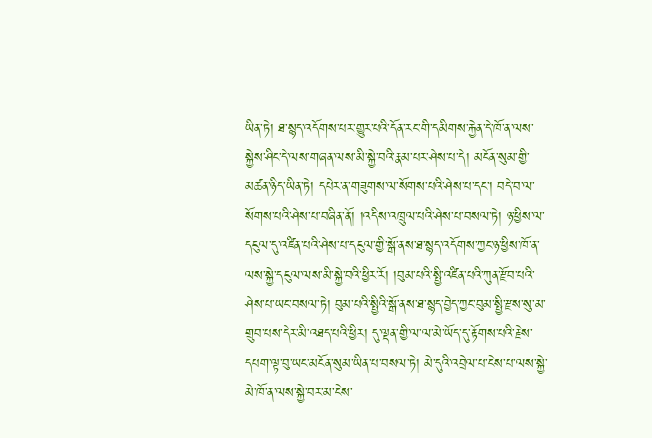ཡིན་ཏེ། ཐ་སྙད་འདོགས་པར་གྱུར་པའི་དོན་རང་གི་དམིགས་རྐྱེན་དེ་ཁོ་ན་ལས་སྐྱེས་ཤིང་དེ་ལས་གཞན་ལས་མི་སྐྱེ་བའི་རྣམ་པར་ཤེས་པ་དེ། མངོན་སུམ་གྱི་མཚན་ཉིད་ཡིན་ཏེ། དཔེར་ན་གཟུགས་ལ་སོགས་པའི་ཤེས་པ་དང་། བདེ་བ་ལ་སོགས་པའི་ཤེས་པ་བཞིན་ནོ། །འདིས་འཁྲུལ་པའི་ཤེས་པ་བསལ་ཏེ། ཉ་ཕྱིས་ལ་དངུལ་དུ་འཛིན་པའི་ཤེས་པ་དངུལ་གྱི་སྒོ་ནས་ཐ་སྙད་འདོགས་ཀྱང་ཉ་ཕྱིས་ཁོ་ན་ལས་སྐྱེ་དངུལ་ལས་མི་སྐྱེ་བའི་ཕྱིར་རོ། །བུམ་པའི་སྤྱི་འཛིན་པའི་ཀུན་རྫོབ་པའི་ཤེས་པ་ཡང་བསལ་ཏེ། བུམ་པའི་སྤྱིའི་སྒོ་ནས་ཐ་སྙད་བྱེད་ཀྱང་བུམ་སྤྱི་རྫས་སུ་མ་གྲུབ་པས་དེར་མི་འཐད་པའི་ཕྱིར། དུ་ལྡན་གྱི་ལ་ལ་མེ་ཡོད་དུ་རྟོགས་པའི་རྗེས་དཔག་ལྟ་བུ་ཡང་མངོན་སུམ་ཡིན་པ་བསལ་ཏེ། མེ་དུའི་འབྲེལ་པ་ངེས་པ་ལས་སྐྱེ་མེ་ཁོ་ན་ལས་སྐྱེ་བར་མ་ངེས་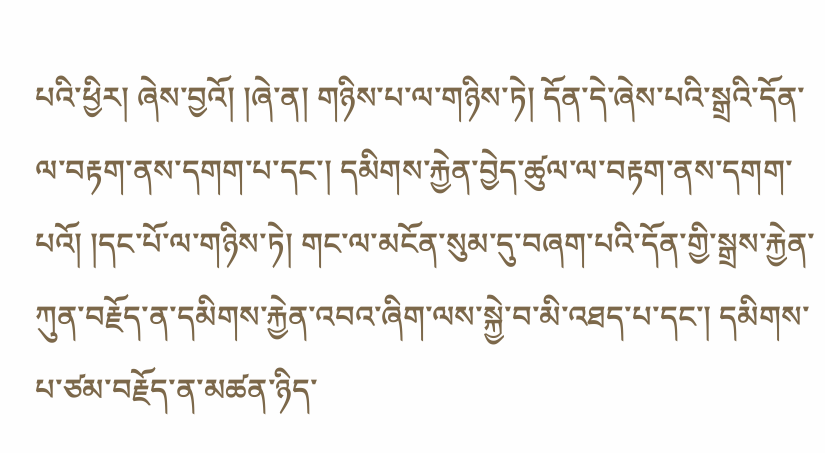པའི་ཕྱིར། ཞེས་བྱའོ། །ཞེ་ན། གཉིས་པ་ལ་གཉིས་ཏེ། དོན་དེ་ཞེས་པའི་སྒྲའི་དོན་ལ་བརྟག་ནས་དགག་པ་དང་། དམིགས་རྐྱེན་བྱེད་ཚུལ་ལ་བརྟག་ནས་དགག་པའོ། །དང་པོ་ལ་གཉིས་ཏེ། གང་ལ་མངོན་སུམ་དུ་བཞག་པའི་དོན་གྱི་སྒྲས་རྐྱེན་ཀུན་བརྗོད་ན་དམིགས་རྐྱེན་འབའ་ཞིག་ལས་སྐྱེ་བ་མི་འཐད་པ་དང་། དམིགས་པ་ཙམ་བརྗོད་ན་མཚན་ཉིད་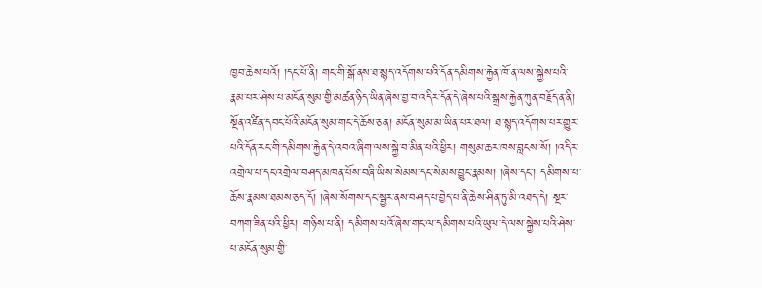ཁྱབ་ཆེས་པའོ། །དང་པོ་ནི། གང་གི་སྒོ་ནས་ཐ་སྙད་འདོགས་པའི་དོན་དམིགས་རྐྱེན་ཁོ་ན་ལས་སྐྱེས་པའི་རྣམ་པར་ཤེས་པ་མངོན་སུམ་གྱི་མཚན་ཉིད་ཡིན་ཞེས་བྱ་བ་འདིར་དོན་དེ་ཞེས་པའི་སྒྲས་རྐྱེན་ཀུན་བརྗོད་ན་ནི། སྔོན་འཛིན་དབང་པོའི་མངོན་སུམ་གང་དེ་ཆོས་ཅན། མངོན་སུམ་མ་ཡིན་པར་ཐལ། ཐ་སྙད་འདོགས་པར་གྱུར་པའི་དོན་རང་གི་དམིགས་རྐྱེན་དེ་འབའ་ཞིག་ལས་སྐྱེ་བ་མིན་པའི་ཕྱིར། གསུམ་ཆར་ཁས་བླངས་སོ། །འདིར་འགྲེལ་པ་དང་འགྲེལ་བཤད་མཁན་པོས་བཞི་ཡིས་སེམས་དང་སེམས་བྱུང་རྣམས། །ཞེས་དང་། དམིགས་པ་ཆོས་རྣམས་ཐམས་ཅད་དོ། །ཞེས་སོགས་དང་སྦྱར་ནས་བཤད་པ་བྱེད་པ་ནི་ཆེས་ཤིན་ཏུ་མི་འཐད་དེ། སྔར་བཀག་ཟིན་པའི་ཕྱིར། གཉིས་པ་ནི། དམིགས་པའོ་ཞེས་གང་ལ་དམིགས་པའི་ཡུལ་དེ་ལས་སྐྱེས་པའི་ཤེས་པ་མངོན་སུམ་གྱི་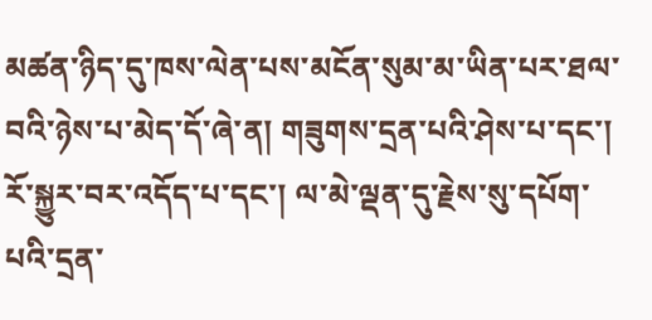མཚན་ཉིད་དུ་ཁས་ལེན་པས་མངོན་སུམ་མ་ཡིན་པར་ཐལ་བའི་ཉེས་པ་མེད་དོ་ཞེ་ན། གཟུགས་དྲན་པའི་ཤེས་པ་དང་། རོ་སྐྱུར་བར་འདོད་པ་དང་། ལ་མེ་ལྡན་དུ་རྗེས་སུ་དཔོག་པའི་དྲན་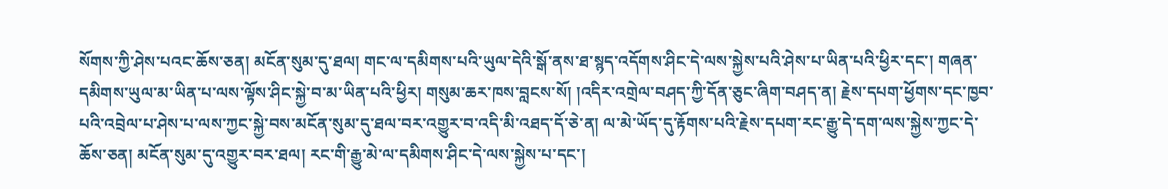སོགས་ཀྱི་ཤེས་པའང་ཆོས་ཅན། མངོན་སུམ་དུ་ཐལ། གང་ལ་དམིགས་པའི་ཡུལ་དེའི་སྒོ་ནས་ཐ་སྙད་འདོགས་ཤིང་དེ་ལས་སྐྱེས་པའི་ཤེས་པ་ཡིན་པའི་ཕྱིར་དང་། གཞན་དམིགས་ཡུལ་མ་ཡིན་པ་ལས་ལྟོས་ཤིང་སྐྱེ་བ་མ་ཡིན་པའི་ཕྱིར། གསུམ་ཆར་ཁས་བླངས་སོ། །འདིར་འགྲེལ་བཤད་ཀྱི་དོན་ཅུང་ཞིག་བཤད་ན། རྗེས་དཔག་ཕྱོགས་དང་ཁྱབ་པའི་འབྲེལ་པ་ཤེས་པ་ལས་ཀྱང་སྐྱེ་བས་མངོན་སུམ་དུ་ཐལ་བར་འགྱུར་བ་འདི་མི་འཐད་དོ་ཅེ་ན། ལ་མེ་ཡོད་དུ་རྟོགས་པའི་རྗེས་དཔག་རང་རྒྱུ་དེ་དག་ལས་སྐྱེས་ཀྱང་དེ་ཆོས་ཅན། མངོན་སུམ་དུ་འགྱུར་བར་ཐལ། རང་གི་རྒྱུ་མེ་ལ་དམིགས་ཤིང་དེ་ལས་སྐྱེས་པ་དང་།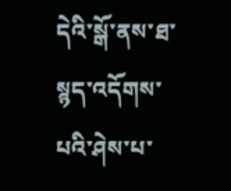དེའི་སྒོ་ནས་ཐ་སྙད་འདོགས་པའི་ཤེས་པ་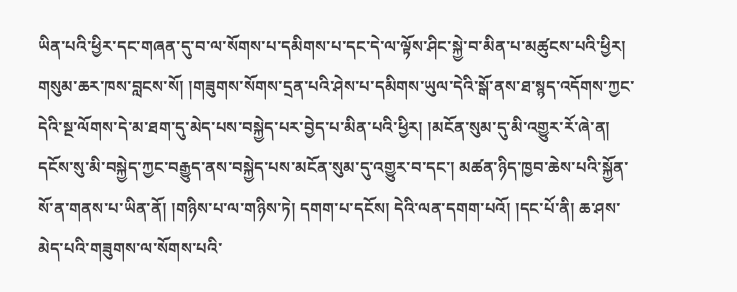ཡིན་པའི་ཕྱིར་དང་གཞན་དུ་བ་ལ་སོགས་པ་དམིགས་པ་དང་དེ་ལ་ལྟོས་ཤིང་སྐྱེ་བ་མིན་པ་མཚུངས་པའི་ཕྱིར། གསུམ་ཆར་ཁས་བླངས་སོ། །གཟུགས་སོགས་དྲན་པའི་ཤེས་པ་དམིགས་ཡུལ་དེའི་སྒོ་ནས་ཐ་སྙད་འདོགས་ཀྱང་དེའི་སྔ་ལོགས་དེ་མ་ཐག་དུ་མེད་པས་བསྐྱེད་པར་བྱེད་པ་མིན་པའི་ཕྱིར། །མངོན་སུམ་དུ་མི་འགྱུར་རོ་ཞེ་ན། དངོས་སུ་མི་བསྐྱེད་ཀྱང་བརྒྱུད་ནས་བསྐྱེད་པས་མངོན་སུམ་དུ་འགྱུར་བ་དང་། མཚན་ཉིད་ཁྱབ་ཆེས་པའི་སྐྱོན་སོ་ན་གནས་པ་ཡིན་ནོ། །གཉིས་པ་ལ་གཉིས་ཏེ། དགག་པ་དངོས། དེའི་ལན་དགག་པའོ། །དང་པོ་ནི། ཆ་ཤས་མེད་པའི་གཟུགས་ལ་སོགས་པའི་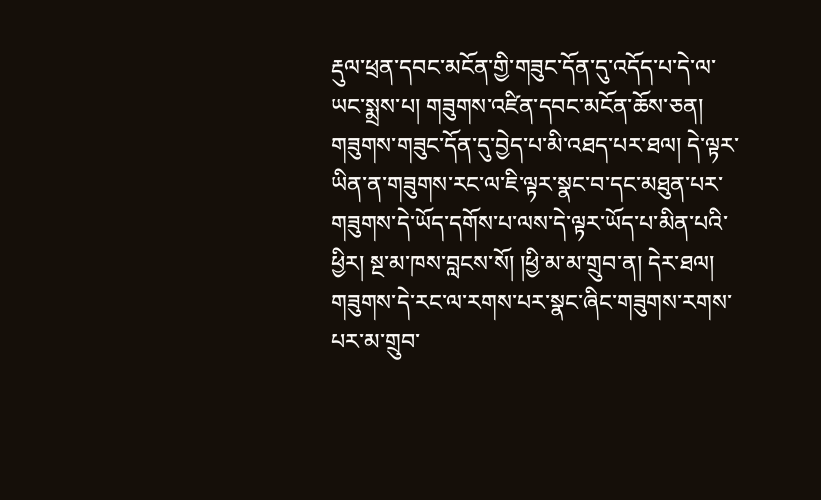རྡུལ་ཕྲན་དབང་མངོན་གྱི་གཟུང་དོན་དུ་འདོད་པ་དེ་ལ་ཡང་སྨྲས་པ། གཟུགས་འཛིན་དབང་མངོན་ཆོས་ཅན། གཟུགས་གཟུང་དོན་དུ་བྱེད་པ་མི་འཐད་པར་ཐལ། དེ་ལྟར་ཡིན་ན་གཟུགས་རང་ལ་ཇི་ལྟར་སྣང་བ་དང་མཐུན་པར་གཟུགས་དེ་ཡོད་དགོས་པ་ལས་དེ་ལྟར་ཡོད་པ་མིན་པའི་ཕྱིར། སྔ་མ་ཁས་བླངས་སོ། །ཕྱི་མ་མ་གྲུབ་ན། དེར་ཐལ། གཟུགས་དེ་རང་ལ་རགས་པར་སྣང་ཞིང་གཟུགས་རགས་པར་མ་གྲུབ་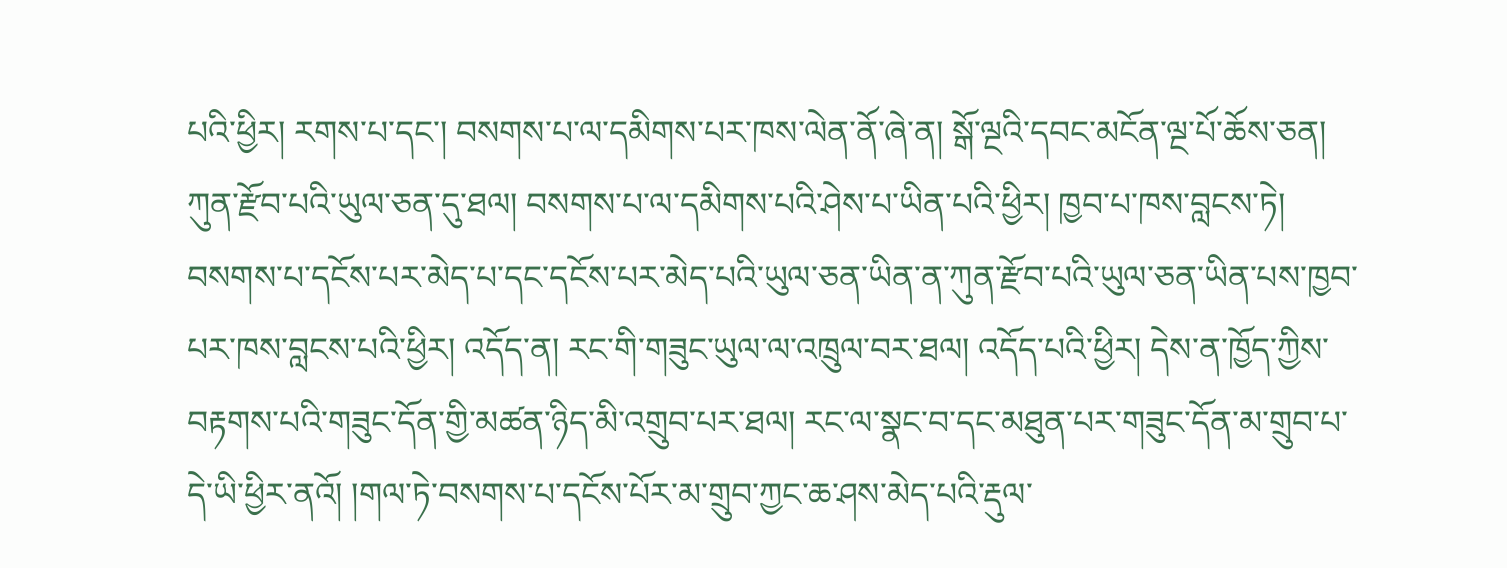པའི་ཕྱིར། རགས་པ་དང་། བསགས་པ་ལ་དམིགས་པར་ཁས་ལེན་ནོ་ཞེ་ན། སྒོ་ལྔའི་དབང་མངོན་ལྔ་པོ་ཆོས་ཅན། ཀུན་རྫོབ་པའི་ཡུལ་ཅན་དུ་ཐལ། བསགས་པ་ལ་དམིགས་པའི་ཤེས་པ་ཡིན་པའི་ཕྱིར། ཁྱབ་པ་ཁས་བླངས་ཏེ། བསགས་པ་དངོས་པར་མེད་པ་དང་དངོས་པར་མེད་པའི་ཡུལ་ཅན་ཡིན་ན་ཀུན་རྫོབ་པའི་ཡུལ་ཅན་ཡིན་པས་ཁྱབ་པར་ཁས་བླངས་པའི་ཕྱིར། འདོད་ན། རང་གི་གཟུང་ཡུལ་ལ་འཁྲུལ་བར་ཐལ། འདོད་པའི་ཕྱིར། དེས་ན་ཁྱོད་ཀྱིས་བརྟགས་པའི་གཟུང་དོན་གྱི་མཚན་ཉིད་མི་འགྲུབ་པར་ཐལ། རང་ལ་སྣང་བ་དང་མཐུན་པར་གཟུང་དོན་མ་གྲུབ་པ་དེ་ཡི་ཕྱིར་ནའོ། །གལ་ཏེ་བསགས་པ་དངོས་པོར་མ་གྲུབ་ཀྱང་ཆ་ཤས་མེད་པའི་རྡུལ་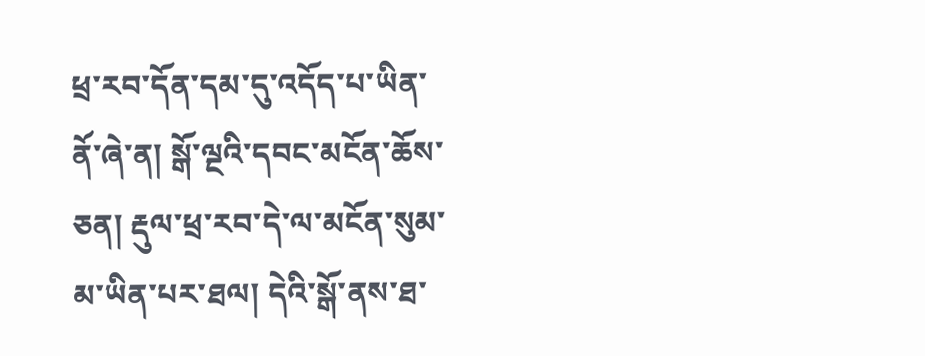ཕྲ་རབ་དོན་དམ་དུ་འདོད་པ་ཡིན་ནོ་ཞེ་ན། སྒོ་ལྔའི་དབང་མངོན་ཆོས་ཅན། རྡུལ་ཕྲ་རབ་དེ་ལ་མངོན་སུམ་མ་ཡིན་པར་ཐལ། དེའི་སྒོ་ནས་ཐ་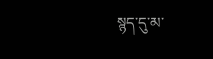སྙད་དུ་མ་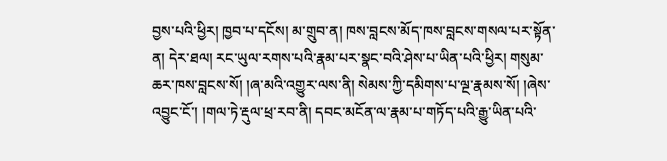བྱས་པའི་ཕྱིར། ཁྱབ་པ་དངོས། མ་གྲུབ་ན། ཁས་བླངས་མོད་ཁས་བླངས་གསལ་པར་སྟོན་ན། དེར་ཐལ། རང་ཡུལ་རགས་པའི་རྣམ་པར་སྣང་བའི་ཤེས་པ་ཡིན་པའི་ཕྱིར། གསུམ་ཆར་ཁས་བླངས་སོ། །ཞ་མའི་འགྱུར་ལས་ནི། སེམས་ཀྱི་དམིགས་པ་ལྔ་རྣམས་སོ། །ཞེས་འབྱུང་ངོ་། །གལ་ཏེ་རྡུལ་ཕྲ་རབ་ནི། དབང་མངོན་ལ་རྣམ་པ་གཏོད་པའི་རྒྱུ་ཡིན་པའི་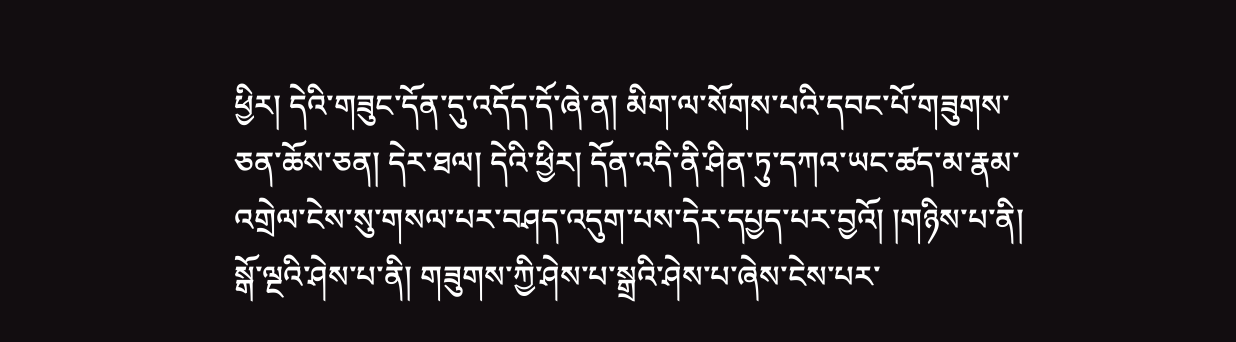ཕྱིར། དེའི་གཟུང་དོན་དུ་འདོད་དོ་ཞེ་ན། མིག་ལ་སོགས་པའི་དབང་པོ་གཟུགས་ཅན་ཆོས་ཅན། དེར་ཐལ། དེའི་ཕྱིར། དོན་འདི་ནི་ཤིན་ཏུ་དཀའ་ཡང་ཚད་མ་རྣམ་འགྲེལ་ངེས་སུ་གསལ་པར་བཤད་འདུག་པས་དེར་དཔྱད་པར་བྱའོ། །གཉིས་པ་ནི། སྒོ་ལྔའི་ཤེས་པ་ནི། གཟུགས་ཀྱི་ཤེས་པ་སྒྲའི་ཤེས་པ་ཞེས་ངེས་པར་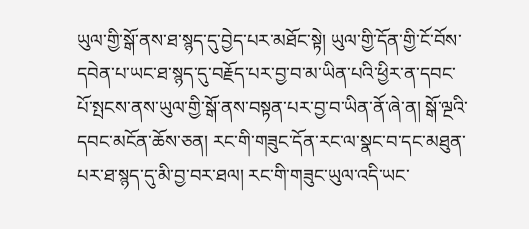ཡུལ་གྱི་སྒོ་ནས་ཐ་སྙད་དུ་བྱེད་པར་མཐོང་སྟེ། ཡུལ་གྱི་དོན་གྱི་ངོ་བོས་དབེན་པ་ཡང་ཐ་སྙད་དུ་བརྗོད་པར་བྱ་བ་མ་ཡིན་པའི་ཕྱིར་ན་དབང་པོ་སྤངས་ནས་ཡུལ་གྱི་སྒོ་ནས་བསྟན་པར་བྱ་བ་ཡིན་ནོ་ཞེ་ན། སྒོ་ལྔའི་དབང་མངོན་ཆོས་ཅན། རང་གི་གཟུང་དོན་རང་ལ་སྣང་བ་དང་མཐུན་པར་ཐ་སྙད་དུ་མི་བྱ་བར་ཐལ། རང་གི་གཟུང་ཡུལ་འདི་ཡང་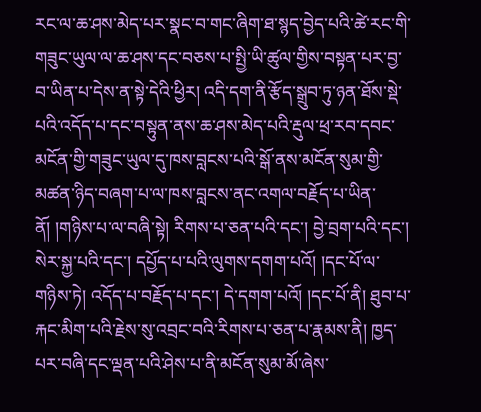རང་ལ་ཆ་ཤས་མེད་པར་སྣང་བ་གང་ཞིག་ཐ་སྙད་བྱེད་པའི་ཚེ་རང་གི་གཟུང་ཡུལ་ལ་ཆ་ཤས་དང་བཅས་པ་སྤྱི་ཡི་ཚུལ་གྱིས་བསྟན་པར་བྱ་བ་ཡིན་པ་དེས་ན་སྟེ་དེའི་ཕྱིར། འདི་དག་ནི་རྩོད་སྒྲུབ་ཏུ་ཉན་ཐོས་སྡེ་པའི་འདོད་པ་དང་བསྟུན་ནས་ཆ་ཤས་མེད་པའི་རྡུལ་ཕྲ་རབ་དབང་མངོན་གྱི་གཟུང་ཡུལ་དུ་ཁས་བླངས་པའི་སྒོ་ནས་མངོན་སུམ་གྱི་མཚན་ཉིད་བཞག་པ་ལ་ཁས་བླངས་ནང་འགལ་བརྗོད་པ་ཡིན་ནོ། །གཉིས་པ་ལ་བཞི་སྟེ། རིགས་པ་ཅན་པའི་དང་། བྱེ་བྲག་པའི་དང་། སེར་སྐྱ་པའི་དང་། དཔྱོད་པ་པའི་ལུགས་དགག་པའོ། །དང་པོ་ལ་གཉིས་ཏེ། འདོད་པ་བརྗོད་པ་དང་། དེ་དགག་པའོ། །དང་པོ་ནི། ཐུབ་པ་རྐང་མིག་པའི་རྗེས་སུ་འབྲང་བའི་རིགས་པ་ཅན་པ་རྣམས་ནི། ཁྱད་པར་བཞི་དང་ལྡན་པའི་ཤེས་པ་ནི་མངོན་སུམ་མོ་ཞེས་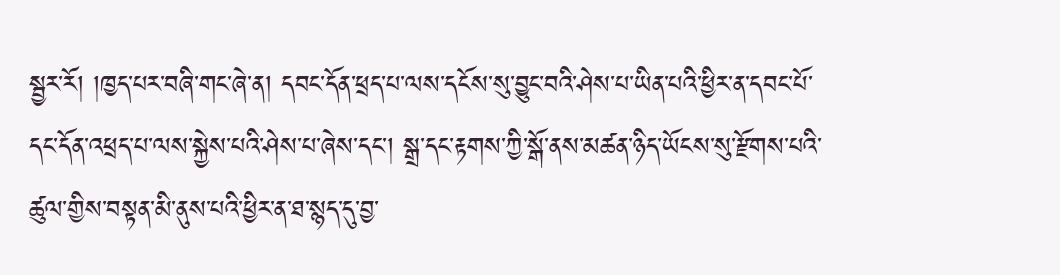སྦྱར་རོ། །ཁྱད་པར་བཞི་གང་ཞེ་ན། དབང་དོན་ཕྲད་པ་ལས་དངོས་སུ་བྱུང་བའི་ཤེས་པ་ཡིན་པའི་ཕྱིར་ན་དབང་པོ་དང་དོན་འཕྲད་པ་ལས་སྐྱེས་པའི་ཤེས་པ་ཞེས་དང་། སྒྲ་དང་རྟགས་ཀྱི་སྒོ་ནས་མཚན་ཉིད་ཡོངས་སུ་རྫོགས་པའི་ཚུལ་གྱིས་བསྟན་མི་ནུས་པའི་ཕྱིར་ན་ཐ་སྙད་དུ་བྱ་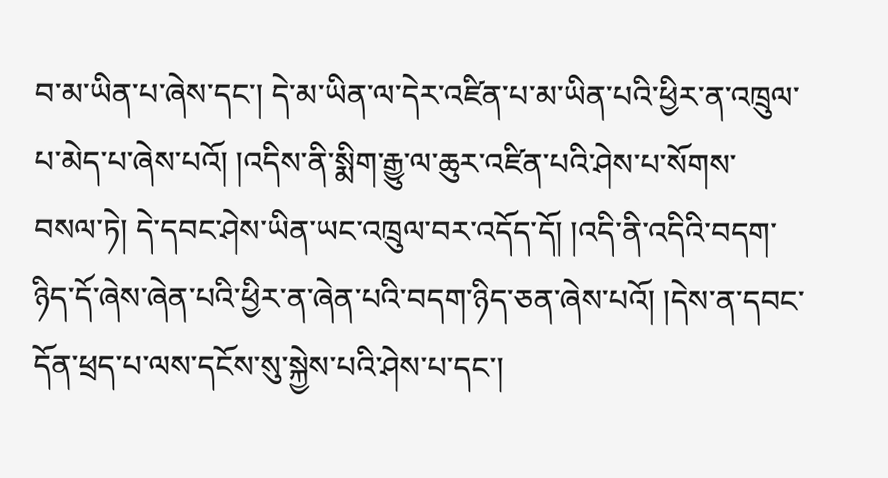བ་མ་ཡིན་པ་ཞེས་དང་། དེ་མ་ཡིན་ལ་དེར་འཛིན་པ་མ་ཡིན་པའི་ཕྱིར་ན་འཁྲུལ་པ་མེད་པ་ཞེས་པའོ། །འདིས་ནི་སྨིག་རྒྱུ་ལ་ཆུར་འཛིན་པའི་ཤེས་པ་སོགས་བསལ་ཏེ། དེ་དབང་ཤེས་ཡིན་ཡང་འཁྲུལ་བར་འདོད་དོ། །འདི་ནི་འདིའི་བདག་ཉིད་དོ་ཞེས་ཞེན་པའི་ཕྱིར་ན་ཞེན་པའི་བདག་ཉིད་ཅན་ཞེས་པའོ། །དེས་ན་དབང་དོན་ཕྲད་པ་ལས་དངོས་སུ་སྐྱེས་པའི་ཤེས་པ་དང་།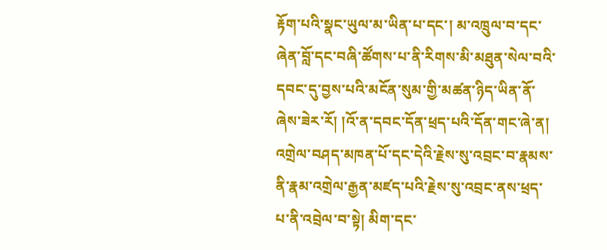རྟོག་པའི་སྣང་ཡུལ་མ་ཡིན་པ་དང་། མ་འཁྲུལ་བ་དང་ཞེན་བློ་དང་བཞི་ཚོགས་པ་ནི་རིགས་མི་མཐུན་སེལ་བའི་དབང་དུ་བྱས་པའི་མངོན་སུམ་གྱི་མཚན་ཉིད་ཡིན་ནོ་ཞེས་ཟེར་རོ། །འོ་ན་དབང་དོན་ཕྲད་པའི་དོན་གང་ཞེ་ན། འགྲེལ་བཤད་མཁན་པོ་དང་དེའི་རྗེས་སུ་འབྲང་བ་རྣམས་ནི་རྣམ་འགྲེལ་རྒྱན་མཛད་པའི་རྗེས་སུ་འབྲང་ནས་ཕྲད་པ་ནི་འབྲེལ་བ་སྟེ། མིག་དང་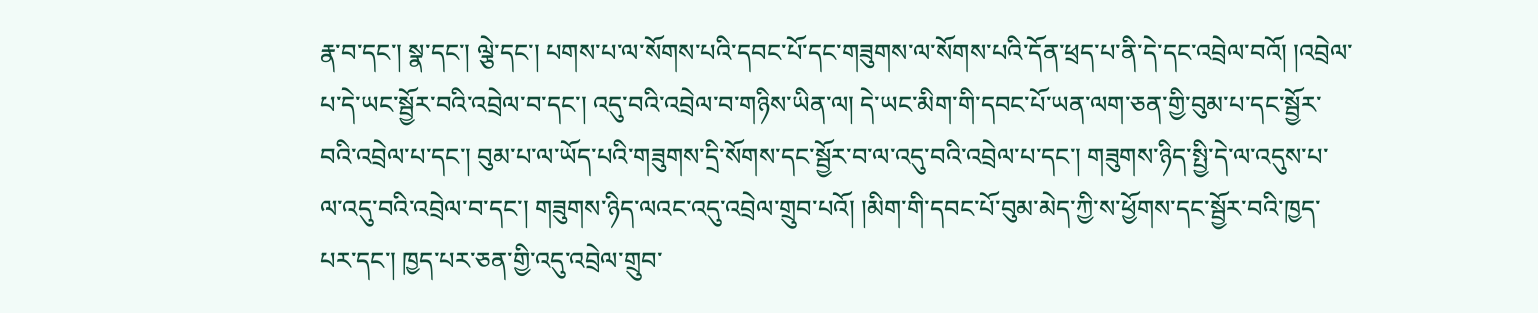རྣ་བ་དང་། སྣ་དང་། ལྕེ་དང་། པགས་པ་ལ་སོགས་པའི་དབང་པོ་དང་གཟུགས་ལ་སོགས་པའི་དོན་ཕྲད་པ་ནི་དེ་དང་འབྲེལ་བའོ། །འབྲེལ་པ་དེ་ཡང་སྦྱོར་བའི་འབྲེལ་བ་དང་། འདུ་བའི་འབྲེལ་བ་གཉིས་ཡིན་ལ། དེ་ཡང་མིག་གི་དབང་པོ་ཡན་ལག་ཅན་གྱི་བུམ་པ་དང་སྦྱོར་བའི་འབྲེལ་པ་དང་། བུམ་པ་ལ་ཡོད་པའི་གཟུགས་དྲི་སོགས་དང་སྦྱོར་བ་ལ་འདུ་བའི་འབྲེལ་པ་དང་། གཟུགས་ཉིད་སྤྱི་དེ་ལ་འདུས་པ་ལ་འདུ་བའི་འབྲེལ་བ་དང་། གཟུགས་ཉིད་ལའང་འདུ་འབྲེལ་གྲུབ་པའོ། །མིག་གི་དབང་པོ་བུམ་མེད་ཀྱི་ས་ཕྱོགས་དང་སྦྱོར་བའི་ཁྱད་པར་དང་། ཁྱད་པར་ཅན་གྱི་འདུ་འབྲེལ་གྲུབ་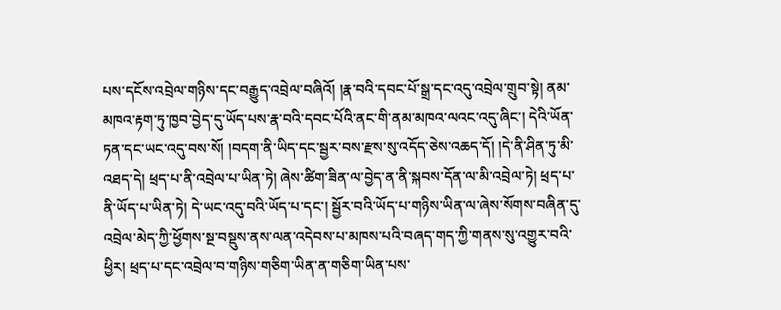པས་དངོས་འབྲེལ་གཉིས་དང་བརྒྱུད་འབྲེལ་བཞིའོ། །རྣ་བའི་དབང་པོ་སྒྲ་དང་འདུ་འབྲེལ་གྲུབ་སྟེ། ནམ་མཁའ་རྟག་ཏུ་ཁྱབ་བྱེད་དུ་ཡོད་པས་རྣ་བའི་དབང་པོའི་ནང་གི་ནམ་མཁའ་ལའང་འདུ་ཞིང་། དེའི་ཡོན་ཏན་དང་ཡང་འདུ་བས་སོ། །བདག་ནི་ཡིད་དང་སྦྱར་བས་རྫས་སུ་འདོད་ཅེས་འཆད་དོ། །དེ་ནི་ཤིན་ཏུ་མི་འཐད་དེ། ཕྲད་པ་ནི་འབྲེལ་པ་ཡིན་ཏེ། ཞེས་ཚིག་ཟིན་ལ་བྱེད་ན་ནི་སྐབས་དོན་ལ་མི་འབྲེལ་ཏེ། ཕྲད་པ་ནི་ཡོད་པ་ཡིན་ཏེ། དེ་ཡང་འདུ་བའི་ཡོད་པ་དང་། སྦྱོར་བའི་ཡོད་པ་གཉིས་ཡིན་ལ་ཞེས་སོགས་བཞིན་དུ་འབྲེལ་མེད་ཀྱི་ཕྱོགས་སྔ་བསྡུས་ནས་ལན་འདེབས་པ་མཁས་པའི་བཞད་གད་ཀྱི་གནས་སུ་འགྱུར་བའི་ཕྱིར། ཕྲད་པ་དང་འབྲེལ་བ་གཉིས་གཅིག་ཡིན་ན་གཅིག་ཡིན་པས་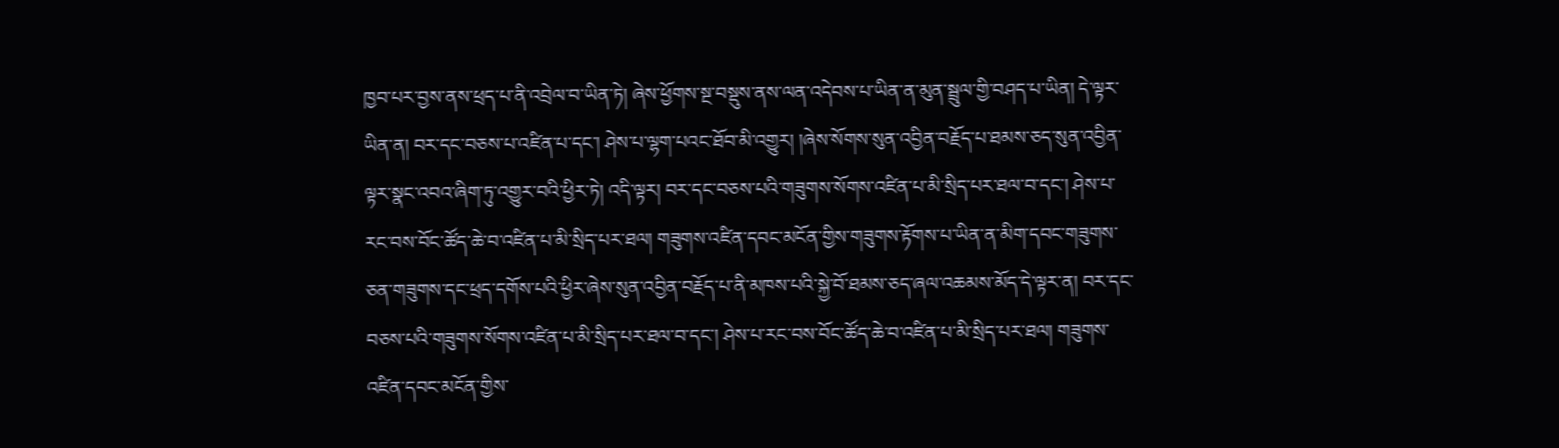ཁྱབ་པར་བྱས་ནས་ཕྲད་པ་ནི་འབྲེལ་བ་ཡིན་ཏེ། ཞེས་ཕྱོགས་སྔ་བསྡུས་ནས་ལན་འདེབས་པ་ཡིན་ན་མུན་སྦྲུལ་གྱི་བཤད་པ་ཡིན། དེ་ལྟར་ཡིན་ན། བར་དང་བཅས་པ་འཛིན་པ་དང་། ཤེས་པ་ལྷག་པའང་ཐོབ་མི་འགྱུར། །ཞེས་སོགས་སུན་འབྱིན་བརྗོད་པ་ཐམས་ཅད་སུན་འབྱིན་ལྟར་སྣང་འབའ་ཞིག་ཏུ་འགྱུར་བའི་ཕྱིར་ཏེ། འདི་ལྟར། བར་དང་བཅས་པའི་གཟུགས་སོགས་འཛིན་པ་མི་སྲིད་པར་ཐལ་བ་དང་། ཤེས་པ་རང་བས་བོང་ཚོད་ཆེ་བ་འཛིན་པ་མི་སྲིད་པར་ཐལ། གཟུགས་འཛིན་དབང་མངོན་གྱིས་གཟུགས་རྟོགས་པ་ཡིན་ན་མིག་དབང་གཟུགས་ཅན་གཟུགས་དང་ཕྲད་དགོས་པའི་ཕྱིར་ཞེས་སུན་འབྱིན་བརྗོད་པ་ནི་མཁས་པའི་སྐྱེ་བོ་ཐམས་ཅད་ཞལ་འཆམས་མོད་དེ་ལྟར་ན། བར་དང་བཅས་པའི་གཟུགས་སོགས་འཛིན་པ་མི་སྲིད་པར་ཐལ་བ་དང་། ཤེས་པ་རང་བས་བོང་ཚོད་ཆེ་བ་འཛིན་པ་མི་སྲིད་པར་ཐལ། གཟུགས་འཛིན་དབང་མངོན་གྱིས་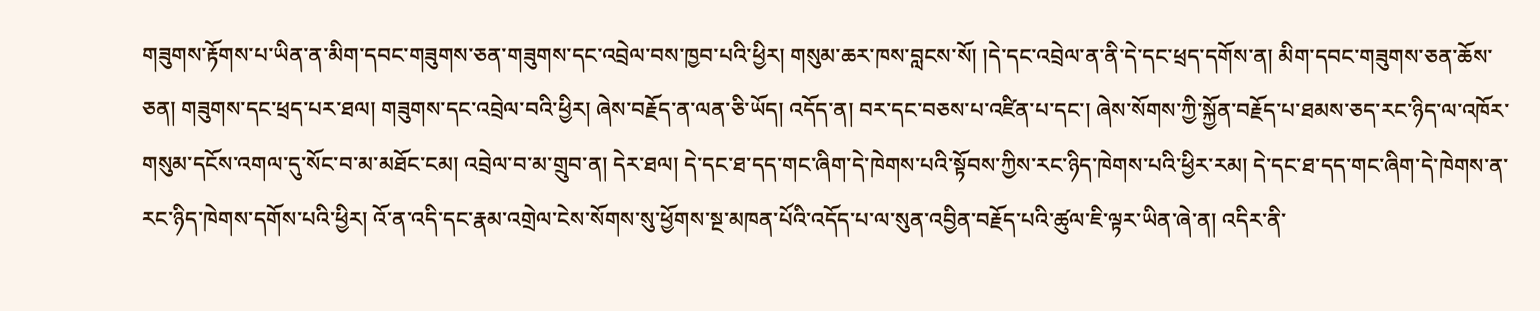གཟུགས་རྟོགས་པ་ཡིན་ན་མིག་དབང་གཟུགས་ཅན་གཟུགས་དང་འབྲེལ་བས་ཁྱབ་པའི་ཕྱིར། གསུམ་ཆར་ཁས་བླངས་སོ། །དེ་དང་འབྲེལ་ན་ནི་དེ་དང་ཕྲད་དགོས་ན། མིག་དབང་གཟུགས་ཅན་ཆོས་ཅན། གཟུགས་དང་ཕྲད་པར་ཐལ། གཟུགས་དང་འབྲེལ་བའི་ཕྱིར། ཞེས་བརྗོད་ན་ལན་ཅི་ཡོད། འདོད་ན། བར་དང་བཅས་པ་འཛིན་པ་དང་། ཞེས་སོགས་ཀྱི་སྐྱོན་བརྗོད་པ་ཐམས་ཅད་རང་ཉིད་ལ་འཁོར་གསུམ་དངོས་འགལ་དུ་སོང་བ་མ་མཐོང་ངམ། འབྲེལ་བ་མ་གྲུབ་ན། དེར་ཐལ། དེ་དང་ཐ་དད་གང་ཞིག་དེ་ཁེགས་པའི་སྟོབས་ཀྱིས་རང་ཉིད་ཁེགས་པའི་ཕྱིར་རམ། དེ་དང་ཐ་དད་གང་ཞིག་དེ་ཁེགས་ན་རང་ཉིད་ཁེགས་དགོས་པའི་ཕྱིར། འོ་ན་འདི་དང་རྣམ་འགྲེལ་ངེས་སོགས་སུ་ཕྱོགས་སྔ་མཁན་པོའི་འདོད་པ་ལ་སུན་འབྱིན་བརྗོད་པའི་ཚུལ་ཇི་ལྟར་ཡིན་ཞེ་ན། འདིར་ནི་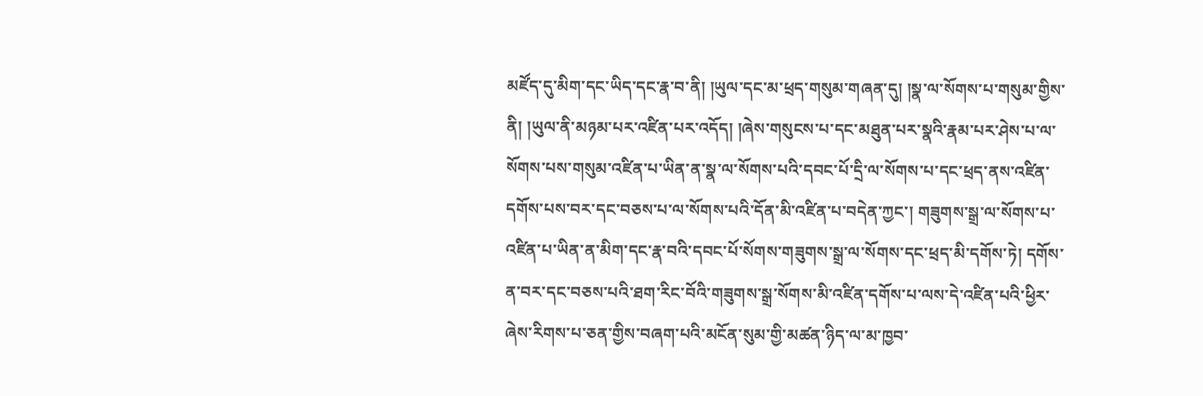མཛོད་དུ་མིག་དང་ཡིད་དང་རྣ་བ་ནི། །ཡུལ་དང་མ་ཕྲད་གསུམ་གཞན་དུ། །སྣ་ལ་སོགས་པ་གསུམ་གྱིས་ནི། །ཡུལ་ནི་མཉམ་པར་འཛིན་པར་འདོད། །ཞེས་གསུངས་པ་དང་མཐུན་པར་སྣའི་རྣམ་པར་ཤེས་པ་ལ་སོགས་པས་གསུམ་འཛིན་པ་ཡིན་ན་སྣ་ལ་སོགས་པའི་དབང་པོ་དྲི་ལ་སོགས་པ་དང་ཕྲད་ནས་འཛིན་དགོས་པས་བར་དང་བཅས་པ་ལ་སོགས་པའི་དོན་མི་འཛིན་པ་བདེན་ཀྱང་། གཟུགས་སྒྲ་ལ་སོགས་པ་འཛིན་པ་ཡིན་ན་མིག་དང་རྣ་བའི་དབང་པོ་སོགས་གཟུགས་སྒྲ་ལ་སོགས་དང་ཕྲད་མི་དགོས་ཏེ། དགོས་ན་བར་དང་བཅས་པའི་ཐག་རིང་བོའི་གཟུགས་སྒྲ་སོགས་མི་འཛིན་དགོས་པ་ལས་དེ་འཛིན་པའི་ཕྱིར་ཞེས་རིགས་པ་ཅན་གྱིས་བཞག་པའི་མངོན་སུམ་གྱི་མཚན་ཉིད་ལ་མ་ཁྱབ་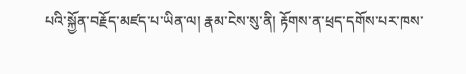པའི་སྐྱོན་བརྗོད་མཛད་པ་ཡིན་ལ། རྣམ་ངེས་སུ་ནི། རྟོགས་ན་ཕྲད་དགོས་པར་ཁས་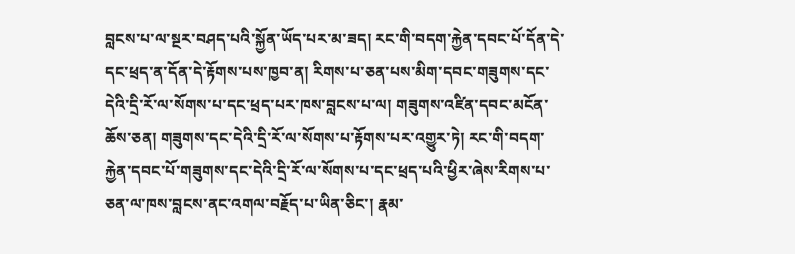བླངས་པ་ལ་སྔར་བཤད་པའི་སྐྱོན་ཡོད་པར་མ་ཟད། རང་གི་བདག་རྐྱེན་དབང་པོ་དོན་དེ་དང་ཕྲད་ན་དོན་དེ་རྟོགས་པས་ཁྱབ་ན། རིགས་པ་ཅན་པས་མིག་དབང་གཟུགས་དང་དེའི་དྲི་རོ་ལ་སོགས་པ་དང་ཕྲད་པར་ཁས་བླངས་པ་ལ། གཟུགས་འཛིན་དབང་མངོན་ཆོས་ཅན། གཟུགས་དང་དེའི་དྲི་རོ་ལ་སོགས་པ་རྟོགས་པར་འགྱུར་ཏེ། རང་གི་བདག་རྐྱེན་དབང་པོ་གཟུགས་དང་དེའི་དྲི་རོ་ལ་སོགས་པ་དང་ཕྲད་པའི་ཕྱིར་ཞེས་རིགས་པ་ཅན་ལ་ཁས་བླངས་ནང་འགལ་བརྗོད་པ་ཡིན་ཅིང་། རྣམ་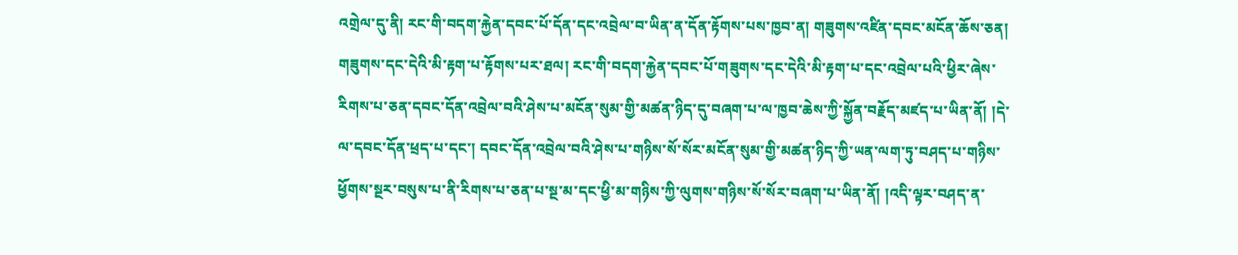འགྲེལ་དུ་ནི། རང་གི་བདག་རྐྱེན་དབང་པོ་དོན་དང་འབྲེལ་བ་ཡིན་ན་དོན་རྟོགས་པས་ཁྱབ་ན། གཟུགས་འཛིན་དབང་མངོན་ཆོས་ཅན། གཟུགས་དང་དེའི་མི་རྟག་པ་རྟོགས་པར་ཐལ། རང་གི་བདག་རྐྱེན་དབང་པོ་གཟུགས་དང་དེའི་མི་རྟག་པ་དང་འབྲེལ་པའི་ཕྱིར་ཞེས་རིགས་པ་ཅན་དབང་དོན་འབྲེལ་བའི་ཤེས་པ་མངོན་སུམ་གྱི་མཚན་ཉིད་དུ་བཞག་པ་ལ་ཁྱབ་ཆེས་ཀྱི་སྐྱོན་བརྗོད་མཛད་པ་ཡིན་ནོ། །དེ་ལ་དབང་དོན་ཕྲད་པ་དང་། དབང་དོན་འབྲེལ་བའི་ཤེས་པ་གཉིས་སོ་སོར་མངོན་སུམ་གྱི་མཚན་ཉིད་ཀྱི་ཡན་ལག་ཏུ་བཤད་པ་གཉིས་ཕྱོགས་སྔར་བསུས་པ་ནི་རིགས་པ་ཅན་པ་སྔ་མ་དང་ཕྱི་མ་གཉིས་ཀྱི་ལུགས་གཉིས་སོ་སོར་བཞག་པ་ཡིན་ནོ། །འདི་ལྟར་བཤད་ན་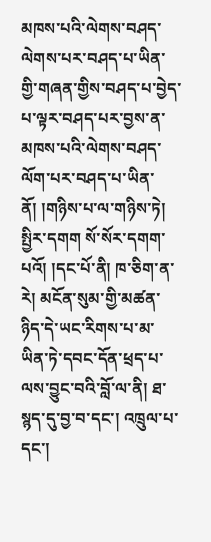མཁས་པའི་ལེགས་བཤད་ལེགས་པར་བཤད་པ་ཡིན་གྱི་གཞན་གྱིས་བཤད་པ་བྱེད་པ་ལྟར་བཤད་པར་བྱས་ན་མཁས་པའི་ལེགས་བཤད་ལོག་པར་བཤད་པ་ཡིན་ནོ། །གཉིས་པ་ལ་གཉིས་ཏེ། སྤྱིར་དགག སོ་སོར་དགག་པའོ། །དང་པོ་ནི། ཁ་ཅིག་ན་རེ། མངོན་སུམ་གྱི་མཚན་ཉིད་དེ་ཡང་རིགས་པ་མ་ཡིན་ཏེ་དབང་དོན་ཕྲད་པ་ལས་བྱུང་བའི་བློ་ལ་ནི། ཐ་སྙད་དུ་བྱ་བ་དང་། འཁྲུལ་པ་དང་།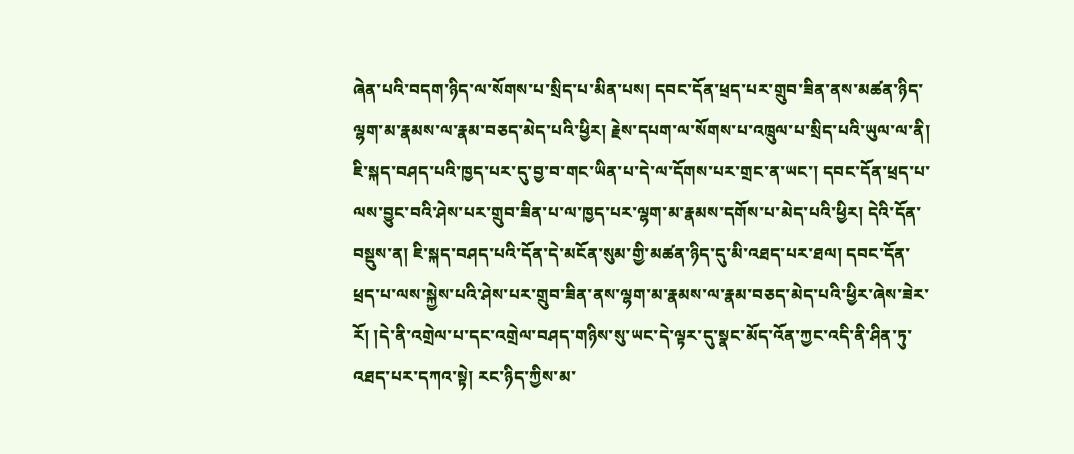ཞེན་པའི་བདག་ཉིད་ལ་སོགས་པ་སྲིད་པ་མིན་པས། དབང་དོན་ཕྲད་པར་གྲུབ་ཟིན་ནས་མཚན་ཉིད་ལྷག་མ་རྣམས་ལ་རྣམ་བཅད་མེད་པའི་ཕྱིར། རྗེས་དཔག་ལ་སོགས་པ་འཁྲུལ་པ་སྲིད་པའི་ཡུལ་ལ་ནི། ཇི་སྐད་བཤད་པའི་ཁྱད་པར་དུ་བྱ་བ་གང་ཡིན་པ་དེ་ལ་དོགས་པར་གྲང་ན་ཡང་། དབང་དོན་ཕྲད་པ་ལས་བྱུང་བའི་ཤེས་པར་གྲུབ་ཟིན་པ་ལ་ཁྱད་པར་ལྷག་མ་རྣམས་དགོས་པ་མེད་པའི་ཕྱིར། དེའི་དོན་བསྡུས་ན། ཇི་སྐད་བཤད་པའི་དོན་དེ་མངོན་སུམ་གྱི་མཚན་ཉིད་དུ་མི་འཐད་པར་ཐལ། དབང་དོན་ཕྲད་པ་ལས་སྐྱེས་པའི་ཤེས་པར་གྲུབ་ཟིན་ནས་ལྷག་མ་རྣམས་ལ་རྣམ་བཅད་མེད་པའི་ཕྱིར་ཞེས་ཟེར་རོ། །དེ་ནི་འགྲེལ་པ་དང་འགྲེལ་བཤད་གཉིས་སུ་ཡང་དེ་ལྟར་དུ་སྣང་མོད་འོན་ཀྱང་འདི་ནི་ཤིན་ཏུ་འཐད་པར་དཀའ་སྟེ། རང་ཉིད་ཀྱིས་མ་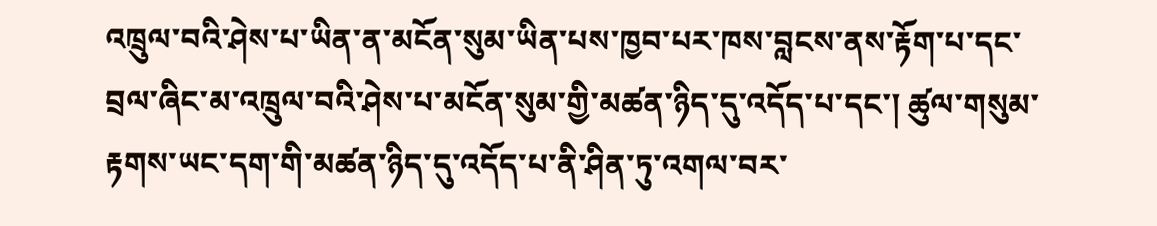འཁྲུལ་བའི་ཤེས་པ་ཡིན་ན་མངོན་སུམ་ཡིན་པས་ཁྱབ་པར་ཁས་བླངས་ནས་རྟོག་པ་དང་བྲལ་ཞིང་མ་འཁྲུལ་བའི་ཤེས་པ་མངོན་སུམ་གྱི་མཚན་ཉིད་དུ་འདོད་པ་དང་། ཚུལ་གསུམ་རྟགས་ཡང་དག་གི་མཚན་ཉིད་དུ་འདོད་པ་ནི་ཤིན་ཏུ་འགལ་བར་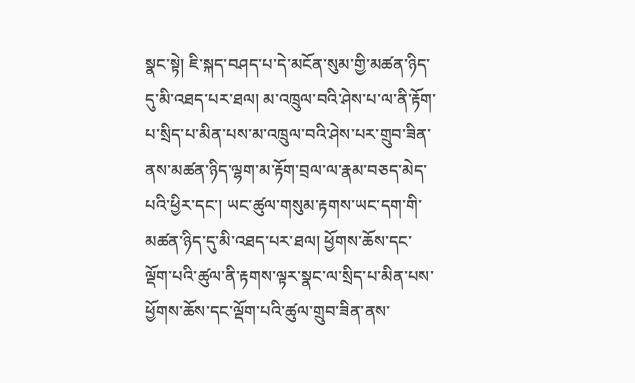སྣང་སྟེ། ཇི་སྐད་བཤད་པ་དེ་མངོན་སུམ་གྱི་མཚན་ཉིད་དུ་མི་འཐད་པར་ཐལ། མ་འཁྲུལ་བའི་ཤེས་པ་ལ་ནི་རྟོག་པ་སྲིད་པ་མིན་པས་མ་འཁྲུལ་བའི་ཤེས་པར་གྲུབ་ཟིན་ནས་མཚན་ཉིད་ལྷག་མ་རྟོག་བྲལ་ལ་རྣམ་བཅད་མེད་པའི་ཕྱིར་དང་། ཡང་ཚུལ་གསུམ་རྟགས་ཡང་དག་གི་མཚན་ཉིད་དུ་མི་འཐད་པར་ཐལ། ཕྱོགས་ཆོས་དང་ལྡོག་པའི་ཚུལ་ནི་རྟགས་ལྟར་སྣང་ལ་སྲིད་པ་མིན་པས་ཕྱོགས་ཆོས་དང་ལྡོག་པའི་ཚུལ་གྲུབ་ཟིན་ནས་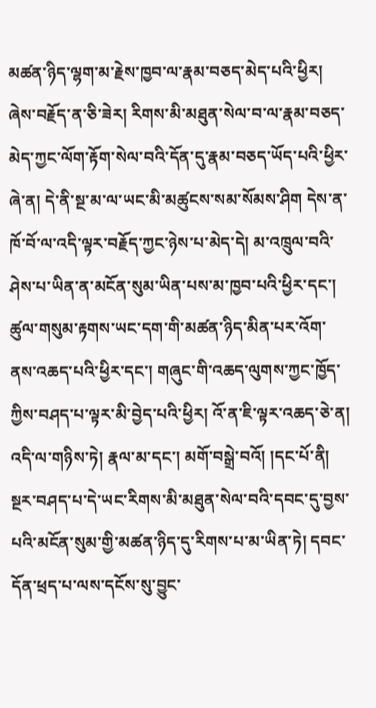མཚན་ཉིད་ལྷག་མ་རྗེས་ཁྱབ་ལ་རྣམ་བཅད་མེད་པའི་ཕྱིར། ཞེས་བརྗོད་ན་ཅི་ཟེར། རིགས་མི་མཐུན་སེལ་བ་ལ་རྣམ་བཅད་མེད་ཀྱང་ལོག་རྟོག་སེལ་བའི་དོན་དུ་རྣམ་བཅད་ཡོད་པའི་ཕྱིར་ཞེ་ན། དེ་ནི་སྔ་མ་ལ་ཡང་མི་མཚུངས་སམ་སོམས་ཤིག དེས་ན་ཁོ་བོ་ལ་འདི་ལྟར་བརྗོད་ཀྱང་ཉེས་པ་མེད་དེ། མ་འཁྲུལ་བའི་ཤེས་པ་ཡིན་ན་མངོན་སུམ་ཡིན་པས་མ་ཁྱབ་པའི་ཕྱིར་དང་། ཚུལ་གསུམ་རྟགས་ཡང་དག་གི་མཚན་ཉིད་མིན་པར་འོག་ནས་འཆད་པའི་ཕྱིར་དང་། གཞུང་གི་འཆད་ལུགས་ཀྱང་ཁྱོད་ཀྱིས་བཤད་པ་ལྟར་མི་བྱེད་པའི་ཕྱིར། འོ་ན་ཇི་ལྟར་འཆད་ཅེ་ན། འདི་ལ་གཉིས་ཏེ། རྣལ་མ་དང་། མགོ་བསྒྲེ་བའོ། །དང་པོ་ནི། སྔར་བཤད་པ་དེ་ཡང་རིགས་མི་མཐུན་སེལ་བའི་དབང་དུ་བྱས་པའི་མངོན་སུམ་གྱི་མཚན་ཉིད་དུ་རིགས་པ་མ་ཡིན་ཏེ། དབང་དོན་ཕྲད་པ་ལས་དངོས་སུ་བྱུང་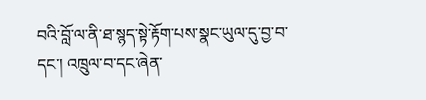བའི་བློ་ལ་ནི་ཐ་སྙད་སྟེ་རྟོག་པས་སྣང་ཡུལ་དུ་བྱ་བ་དང་། འཁྲུལ་བ་དང་ཞེན་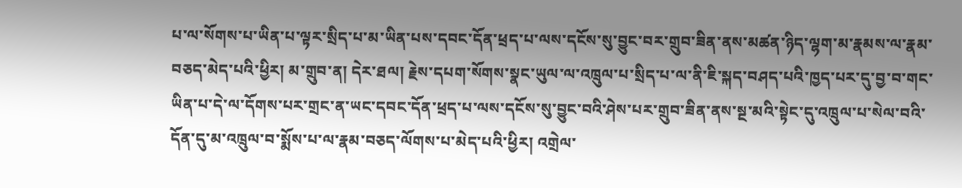པ་ལ་སོགས་པ་ཡིན་པ་ལྟར་སྲིད་པ་མ་ཡིན་པས་དབང་དོན་ཕྲད་པ་ལས་དངོས་སུ་བྱུང་བར་གྲུབ་ཟིན་ནས་མཚན་ཉིད་ལྷག་མ་རྣམས་ལ་རྣམ་བཅད་མེད་པའི་ཕྱིར། མ་གྲུབ་ན། དེར་ཐལ། རྗེས་དཔག་སོགས་སྣང་ཡུལ་ལ་འཁྲུལ་པ་སྲིད་པ་ལ་ནི་ཇི་སྐད་བཤད་པའི་ཁྱད་པར་དུ་བྱ་བ་གང་ཡིན་པ་དེ་ལ་དོགས་པར་གྲང་ན་ཡང་དབང་དོན་ཕྲད་པ་ལས་དངོས་སུ་བྱུང་བའི་ཤེས་པར་གྲུབ་ཟིན་ནས་སྔ་མའི་སྟེང་དུ་འཁྲུལ་པ་སེལ་བའི་དོན་དུ་མ་འཁྲུལ་བ་སྨོས་པ་ལ་རྣམ་བཅད་ལོགས་པ་མེད་པའི་ཕྱིར། འགྲེལ་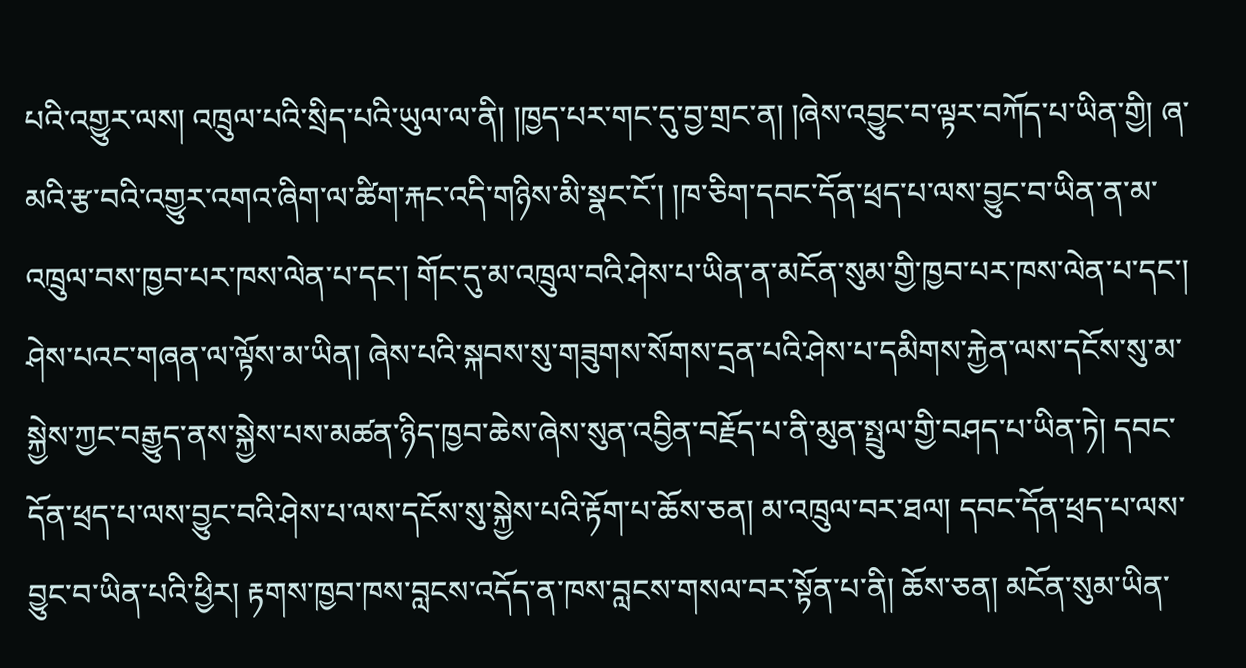པའི་འགྱུར་ལས། འཁྲུལ་པའི་སྲིད་པའི་ཡུལ་ལ་ནི། །ཁྱད་པར་གང་དུ་བྱ་གྲང་ན། །ཞེས་འབྱུང་བ་ལྟར་བཀོད་པ་ཡིན་གྱི། ཞ་མའི་རྩ་བའི་འགྱུར་འགའ་ཞིག་ལ་ཚིག་རྐང་འདི་གཉིས་མི་སྣང་ངོ་། །ཁ་ཅིག་དབང་དོན་ཕྲད་པ་ལས་བྱུང་བ་ཡིན་ན་མ་འཁྲུལ་བས་ཁྱབ་པར་ཁས་ལེན་པ་དང་། གོང་དུ་མ་འཁྲུལ་བའི་ཤེས་པ་ཡིན་ན་མངོན་སུམ་གྱི་ཁྱབ་པར་ཁས་ལེན་པ་དང་། ཤེས་པའང་གཞན་ལ་ལྟོས་མ་ཡིན། ཞེས་པའི་སྐབས་སུ་གཟུགས་སོགས་དྲན་པའི་ཤེས་པ་དམིགས་རྐྱེན་ལས་དངོས་སུ་མ་སྐྱེས་ཀྱང་བརྒྱུད་ནས་སྐྱེས་པས་མཚན་ཉིད་ཁྱབ་ཆེས་ཞེས་སུན་འབྱིན་བརྗོད་པ་ནི་མུན་སྤྲུལ་གྱི་བཤད་པ་ཡིན་ཏེ། དབང་དོན་ཕྲད་པ་ལས་བྱུང་བའི་ཤེས་པ་ལས་དངོས་སུ་སྐྱེས་པའི་རྟོག་པ་ཆོས་ཅན། མ་འཁྲུལ་བར་ཐལ། དབང་དོན་ཕྲད་པ་ལས་བྱུང་བ་ཡིན་པའི་ཕྱིར། རྟགས་ཁྱབ་ཁས་བླངས་འདོད་ན་ཁས་བླངས་གསལ་བར་སྟོན་པ་ནི། ཆོས་ཅན། མངོན་སུམ་ཡིན་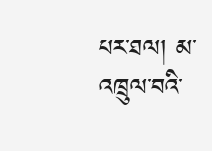པར་ཐལ། མ་འཁྲུལ་བའི་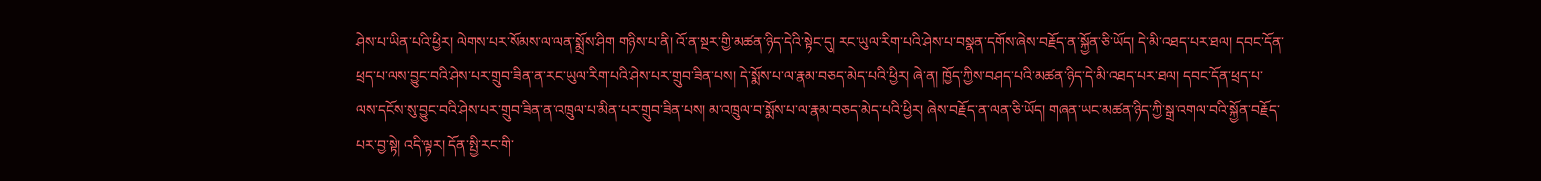ཤེས་པ་ཡིན་པའི་ཕྱིར། ལེགས་པར་སོམས་ལ་ལན་སྨྲོས་ཤིག གཉིས་པ་ནི། འོ་ན་སྔར་གྱི་མཚན་ཉིད་དེའི་སྟེང་དུ། རང་ཡུལ་རིག་པའི་ཤེས་པ་བསྣན་དགོས་ཞེས་བརྗོད་ན་སྐྱོན་ཅི་ཡོད། དེ་མི་འཐད་པར་ཐལ། དབང་དོན་ཕྲད་པ་ལས་བྱུང་བའི་ཤེས་པར་གྲུབ་ཟིན་ན་རང་ཡུལ་རིག་པའི་ཤེས་པར་གྲུབ་ཟིན་པས། དེ་སྨོས་པ་ལ་རྣམ་བཅད་མེད་པའི་ཕྱིར། ཞེ་ན། ཁྱོད་ཀྱིས་བཤད་པའི་མཚན་ཉིད་དེ་མི་འཐད་པར་ཐལ། དབང་དོན་ཕྲད་པ་ལས་དངོས་སུ་བྱུང་བའི་ཤེས་པར་གྲུབ་ཟིན་ན་འཁྲུལ་པ་མིན་པར་གྲུབ་ཟིན་པས། མ་འཁྲུལ་བ་སྨོས་པ་ལ་རྣམ་བཅད་མེད་པའི་ཕྱིར། ཞེས་བརྗོད་ན་ལན་ཅི་ཡོད། གཞན་ཡང་མཚན་ཉིད་ཀྱི་སྒྲ་འགལ་བའི་སྐྱོན་བརྗོད་པར་བྱ་སྟེ། འདི་ལྟར། དོན་སྤྱི་རང་གི་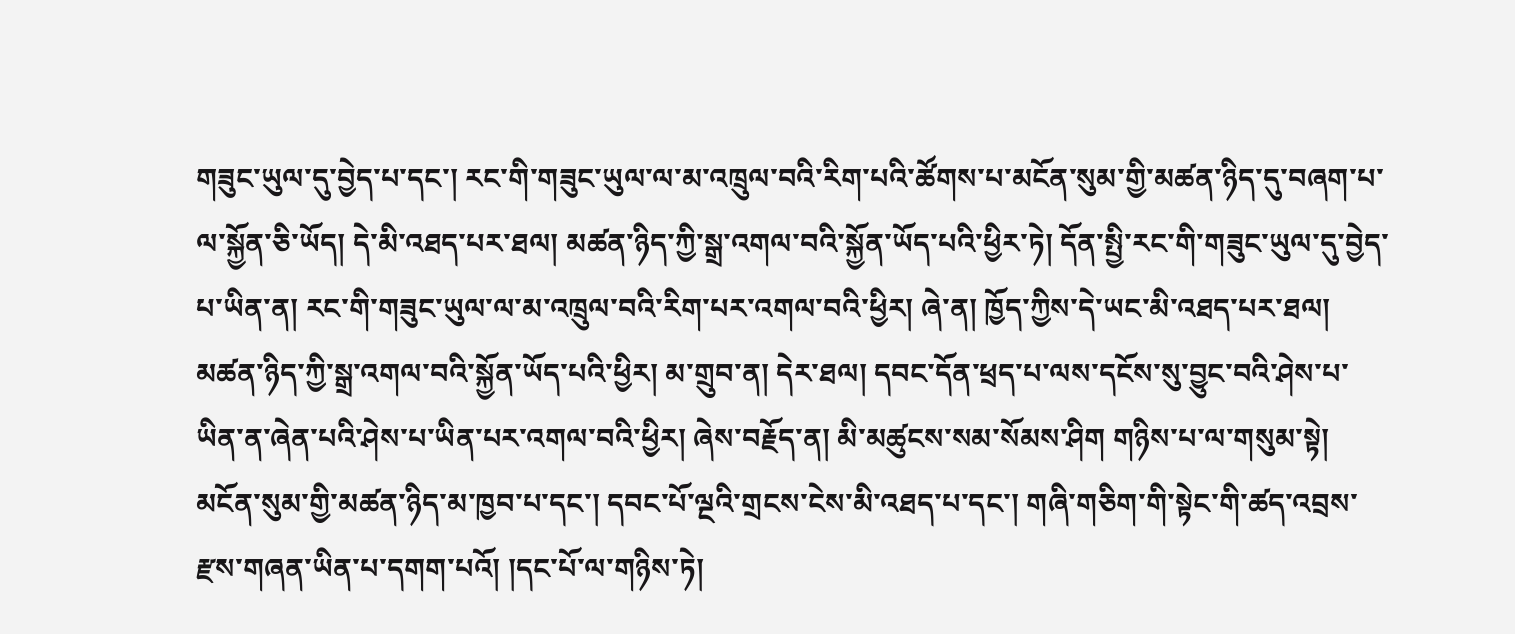གཟུང་ཡུལ་དུ་བྱེད་པ་དང་། རང་གི་གཟུང་ཡུལ་ལ་མ་འཁྲུལ་བའི་རིག་པའི་ཚོགས་པ་མངོན་སུམ་གྱི་མཚན་ཉིད་དུ་བཞག་པ་ལ་སྐྱོན་ཅི་ཡོད། དེ་མི་འཐད་པར་ཐལ། མཚན་ཉིད་ཀྱི་སྒྲ་འགལ་བའི་སྐྱོན་ཡོད་པའི་ཕྱིར་ཏེ། དོན་སྤྱི་རང་གི་གཟུང་ཡུལ་དུ་བྱེད་པ་ཡིན་ན། རང་གི་གཟུང་ཡུལ་ལ་མ་འཁྲུལ་བའི་རིག་པར་འགལ་བའི་ཕྱིར། ཞེ་ན། ཁྱོད་ཀྱིས་དེ་ཡང་མི་འཐད་པར་ཐལ། མཚན་ཉིད་ཀྱི་སྒྲ་འགལ་བའི་སྐྱོན་ཡོད་པའི་ཕྱིར། མ་གྲུབ་ན། དེར་ཐལ། དབང་དོན་ཕྲད་པ་ལས་དངོས་སུ་བྱུང་བའི་ཤེས་པ་ཡིན་ན་ཞེན་པའི་ཤེས་པ་ཡིན་པར་འགལ་བའི་ཕྱིར། ཞེས་བརྗོད་ན། མི་མཚུངས་སམ་སོམས་ཤིག གཉིས་པ་ལ་གསུམ་སྟེ། མངོན་སུམ་གྱི་མཚན་ཉིད་མ་ཁྱབ་པ་དང་། དབང་པོ་ལྔའི་གྲངས་ངེས་མི་འཐད་པ་དང་། གཞི་གཅིག་གི་སྟེང་གི་ཚད་འབྲས་རྫས་གཞན་ཡིན་པ་དགག་པའོ། །དང་པོ་ལ་གཉིས་ཏེ།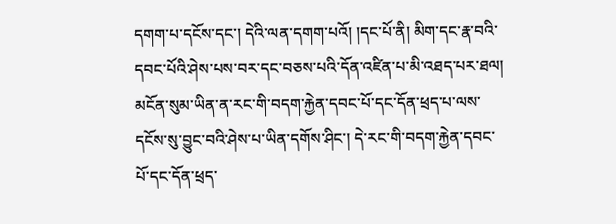དགག་པ་དངོས་དང་། དེའི་ལན་དགག་པའོ། །དང་པོ་ནི། མིག་དང་རྣ་བའི་དབང་པོའི་ཤེས་པས་བར་དང་བཅས་པའི་དོན་འཛིན་པ་མི་འཐད་པར་ཐལ། མངོན་སུམ་ཡིན་ན་རང་གི་བདག་རྐྱེན་དབང་པོ་དང་དོན་ཕྲད་པ་ལས་དངོས་སུ་བྱུང་བའི་ཤེས་པ་ཡིན་དགོས་ཤིང་། དེ་རང་གི་བདག་རྐྱེན་དབང་པོ་དང་དོན་ཕྲད་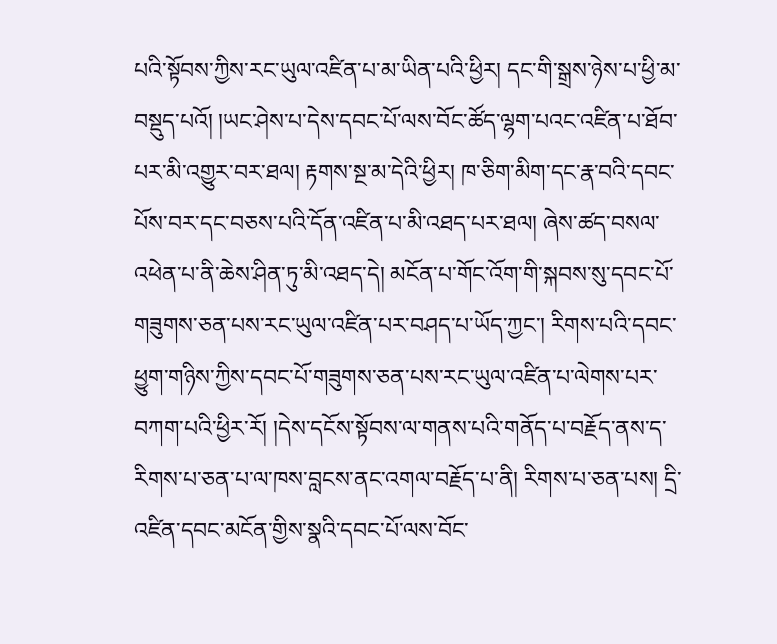པའི་སྟོབས་ཀྱིས་རང་ཡུལ་འཛིན་པ་མ་ཡིན་པའི་ཕྱིར། དང་གི་སྒྲས་ཉེས་པ་ཕྱི་མ་བསྡུད་པའོ། །ཡང་ཤེས་པ་དེས་དབང་པོ་ལས་བོང་ཚོད་ལྷག་པའང་འཛིན་པ་ཐོབ་པར་མི་འགྱུར་བར་ཐལ། རྟགས་སྔ་མ་དེའི་ཕྱིར། ཁ་ཅིག་མིག་དང་རྣ་བའི་དབང་པོས་བར་དང་བཅས་པའི་དོན་འཛིན་པ་མི་འཐད་པར་ཐལ། ཞེས་ཚད་བསལ་འཕེན་པ་ནི་ཆེས་ཤིན་ཏུ་མི་འཐད་དེ། མངོན་པ་གོང་འོག་གི་སྐབས་སུ་དབང་པོ་གཟུགས་ཅན་པས་རང་ཡུལ་འཛིན་པར་བཤད་པ་ཡོད་ཀྱང་། རིགས་པའི་དབང་ཕྱུག་གཉིས་ཀྱིས་དབང་པོ་གཟུགས་ཅན་པས་རང་ཡུལ་འཛིན་པ་ལེགས་པར་བཀག་པའི་ཕྱིར་རོ། །དེས་དངོས་སྟོབས་ལ་གནས་པའི་གནོད་པ་བརྗོད་ནས་ད་རིགས་པ་ཅན་པ་ལ་ཁས་བླངས་ནང་འགལ་བརྗོད་པ་ནི། རིགས་པ་ཅན་པས། དྲི་འཛིན་དབང་མངོན་གྱིས་སྣའི་དབང་པོ་ལས་བོང་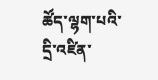ཚོད་ལྷག་པའི་དྲི་འཛིན་